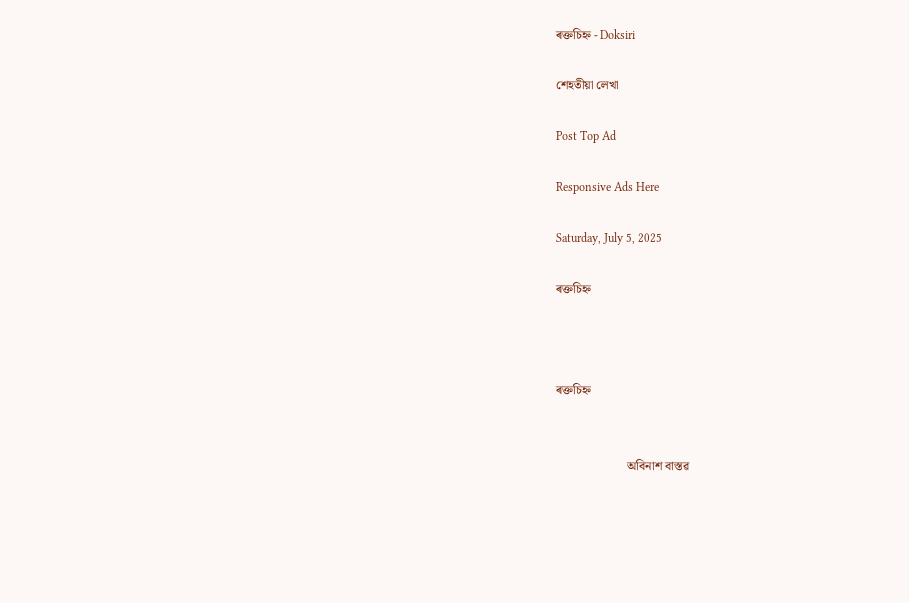ৰক্তচিহ্ন - Doksiri

শেহতীয়া লেখা

Post Top Ad

Responsive Ads Here

Saturday, July 5, 2025

ৰক্তচিহ্ন



ৰক্তচিহ্ন


                       অবিনাশ বাস্তৱ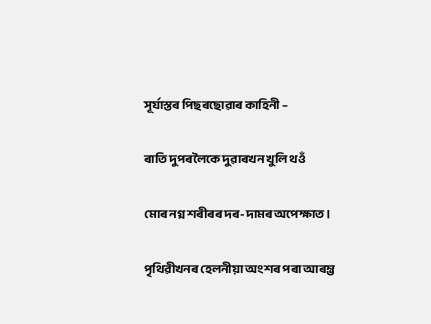সূৰ্যাস্তৰ পিছৰছোৱাৰ কাহিনী –

ৰাতি দুপৰলৈকে দুৱাৰখন খুলি থওঁ

মোৰ নগ্ন শৰীৰৰ দৰ-দামৰ অপেক্ষাত।

পৃথিৱীখনৰ হেলনীয়া অংশৰ পৰা আৰম্ভ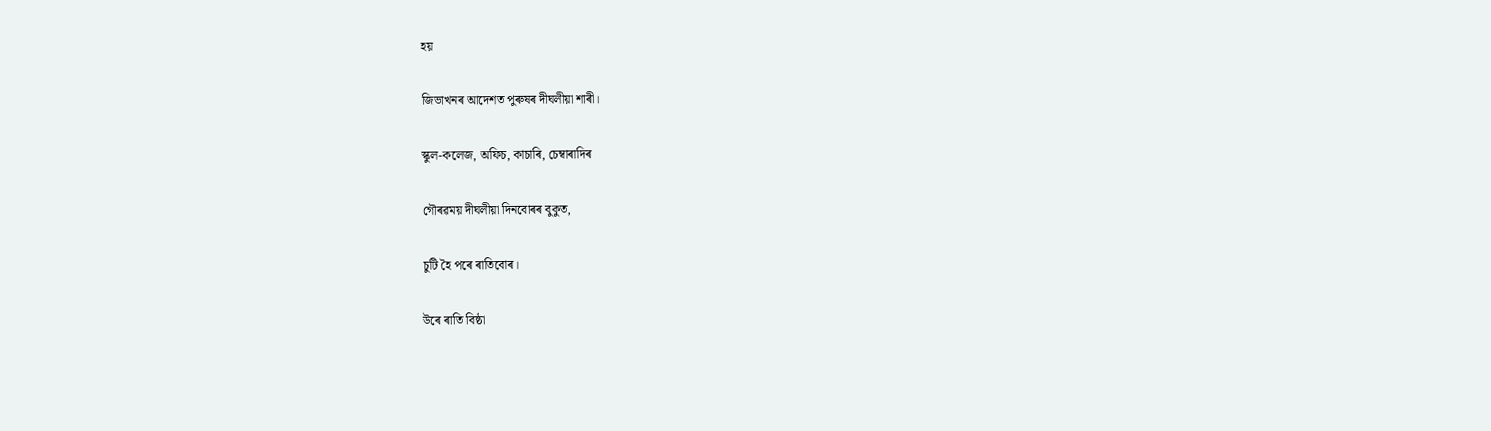হয়

জিভাখনৰ আদেশত পুৰুষৰ দীঘলীয়া শাৰী।

স্কুল-কলেজ, অফিচ, কাচাৰি, চেম্বাৰাদিৰ

গৌৰৱময় দীঘলীয়া দিনবোৰৰ বুকুত,

চুটি হৈ পৰে ৰাতিবোৰ।

উৰে ৰাতি বিষ্ঠা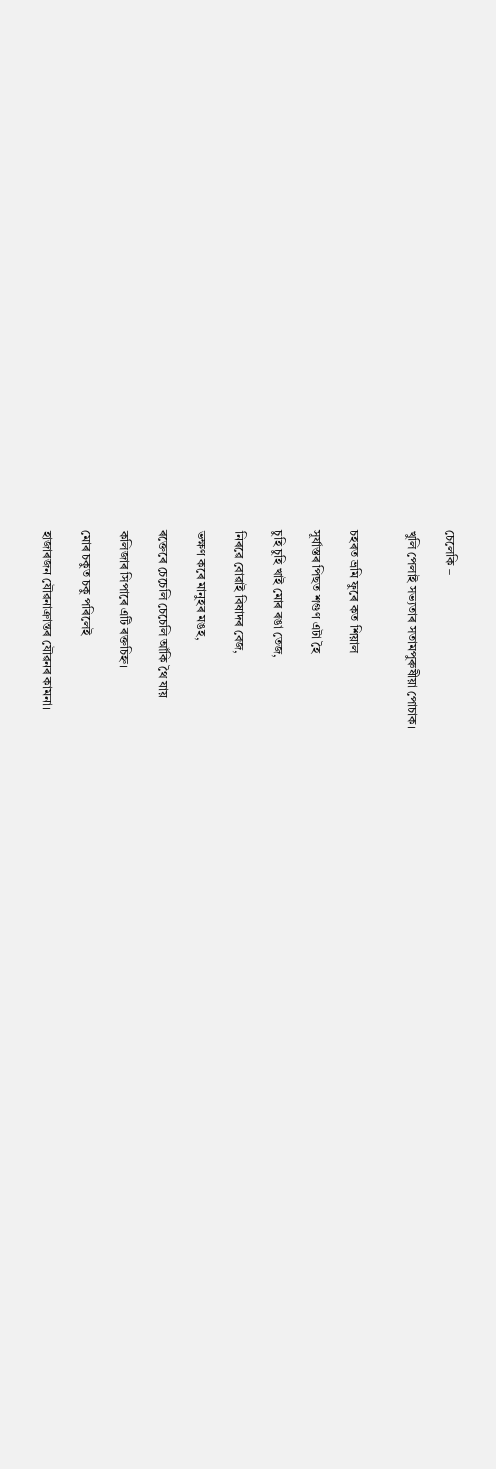চেলেকি –

খুলি পেলাই সভ্যতাৰ সতামপুৰুষীয়া পোচাক।


চহৰত ভ্ৰমি ফুৰে কত শিয়াল

সূৰ্যাস্তৰ পিছত শগুণ এটা হৈ

চুহি চুহি খাই মোৰ ৰঙা তেজ,

নিৰৱে বোৱাই বিষাদৰ বেজ,

ভক্ষণ কৰে মানুহৰ মঙহ,

ৰক্তেৰে চেচেলি চেচেলি আঁকি থৈ যায়

কলিজাৰ সিপাৰে এটি ৰক্তচিহ্ন।

মোৰ চকুত চকু পৰিলেই

হাজাৰজন যৌৱনাক্ৰান্তৰ যৌৱনৰ কামনা।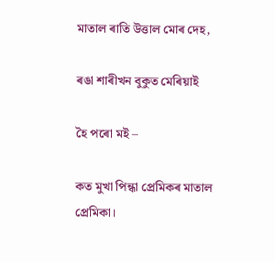মাতাল ৰাতি উত্তাল মোৰ দেহ,

ৰঙা শাৰীখন বুকুত মেৰিয়াই

হৈ পৰো মই –

কত মুখা পিন্ধা প্ৰেমিকৰ মাতাল প্ৰেমিকা।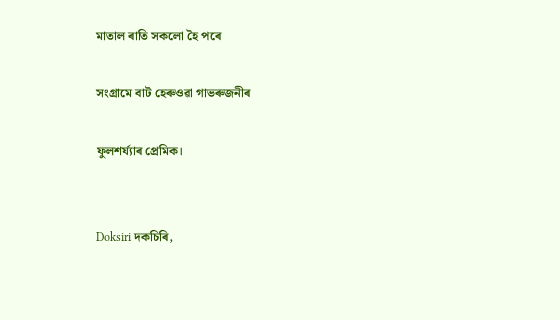মাতাল ৰাতি সকলো হৈ পৰে

সংগ্ৰামে বাট হেৰুওৱা গাভৰুজনীৰ

ফুলশৰ্য্যাৰ প্ৰেমিক।


Doksiri দকচিৰি,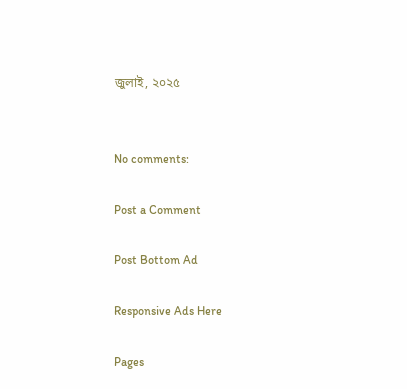জুলাই, ২০২৫


No comments:

Post a Comment

Post Bottom Ad

Responsive Ads Here

Pages